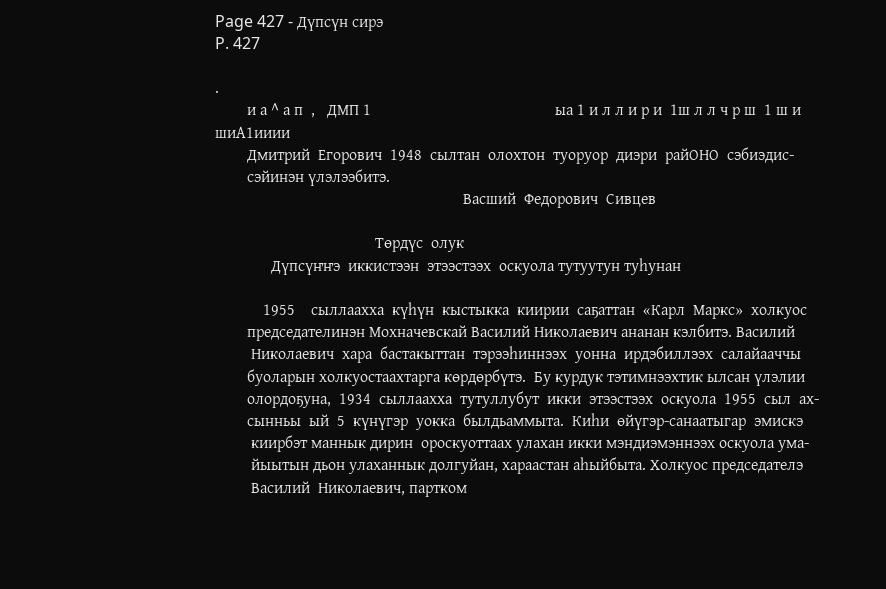Page 427 - Дүпсүн сирэ
P. 427

.
        и а ^ а п  ,   ДМП 1                                              ыа 1 и л л и р и  1ш л л ч р ш  1 ш и    шиА1ииии
        Дмитрий  Егорович  1948  сылтан  олохтон  туоруор  диэри  райОНО  сэбиэдис-
        сэйинэн үлэлээбитэ.
                                                              Васший  Федорович  Сивцев

                                        Төрдүс  олук
              Дүпсүҥҥэ  иккистээн  этээстээх  оскуола тутуутун туһунан

            1955    сыллаахха  күһүн  кыстыкка  киирии  саҕаттан  «Карл  Маркс»  холкуос
        председателинэн Мохначевскай Василий Николаевич ананан кэлбитэ. Василий
         Николаевич  хара  бастакыттан  тэрээһиннээх  уонна  ирдэбиллээх  салайааччы
        буоларын холкуостаахтарга көрдөрбүтэ.  Бу курдук тэтимнээхтик ылсан үлэлии
        олордоҕуна,  1934  сыллаахха  тутуллубут  икки  этээстээх  оскуола  1955  сыл  ах-
        сынньы  ый  5  күнүгэр  уокка  былдьаммыта.  Киһи  өйүгэр-санаатыгар  эмискэ
         киирбэт маннык дирин  ороскуоттаах улахан икки мэндиэмэннээх оскуола ума-
         йыытын дьон улаханнык долгуйан, хараастан аһыйбыта. Холкуос председателэ
         Василий  Николаевич, партком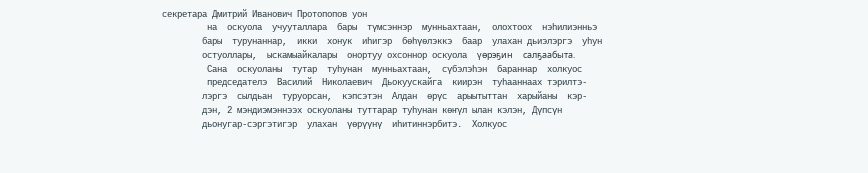секретара Дмитрий Иванович Протопопов уон
         на  оскуола  учууталлара  бары  түмсэннэр  мунньахтаан,  олохтоох  нэһилиэнньэ
        бары  турунаннар,  икки  хонук  иһигэр  бөһүөлэккэ  баар  улахан дьиэлэргэ  уһун
        остуоллары,  ыскамыайкалары  онортуу охсоннор оскуола  үөрэҕин  салҕаабыта.
         Сана  оскуоланы  тутар  туһунан  мунньахтаан,  сүбэлэһэн  бараннар  холкуос
         председателэ  Василий  Николаевич  Дьокуускайга  киирэн  туһааннаах тэрилтэ-
        лэргэ  сылдьан  туруорсан,  кэпсэтэн  Алдан  өрүс  арыытыттан  харыйаны  кэр-
        дэн, 2 мэндиэмэннээх оскуоланы туттарар туһунан көҥүл ылан кэлэн, Дүпсүн
        дьонугар-сэргэтигэр  улахан  үөрүүнү  иһитиннэрбитэ.  Холкуос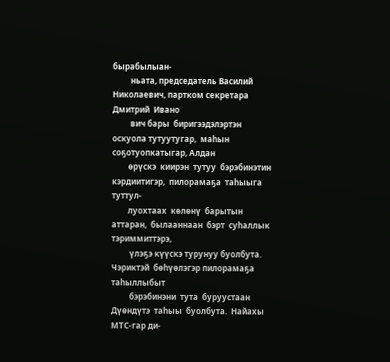бырабылыан-
         ньата, председатель Василий  Николаевич, партком секретара Дмитрий  Ивано
         вич бары  биригээдэлэртэн оскуола тутуутугар,  маһын  соҕотуопкатыгар, Алдан
        өрүскэ  киирэн  тутуу  бэрэбинэтин  кэрдиитигэр,  пилорамаҕа  таһыыга  туттул-
        луохтаах  көлөнү  барытын  аттаран,  былааннаан  бэрт  суһаллык тэриммиттэрэ,
         үлэҕэ күүскэ турунуу буолбута.  Чэриктэй  бөһүөлэгэр пилорамаҕа таһыллыбыт
         бэрэбинэни  тута  буруустаан  Дүөндүтэ  таһыы  буолбута.  Найахы  МТС-гар ди-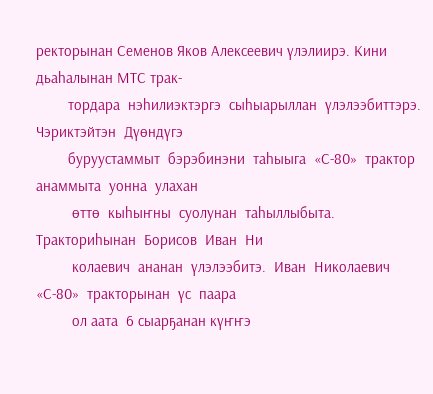ректорынан Семенов Яков Алексеевич үлэлиирэ. Кини дьаһалынан МТС трак-
        тордара  нэһилиэктэргэ  сыһыарыллан  үлэлээбиттэрэ.  Чэриктэйтэн  Дүөндүгэ
        буруустаммыт  бэрэбинэни  таһыыга  «С-80»  трактор  анаммыта  уонна  улахан
         өттө  кыһыҥны  суолунан  таһыллыбыта.  Тракториһынан  Борисов  Иван  Ни
         колаевич  ананан  үлэлээбитэ.  Иван  Николаевич  «С-80»  тракторынан  үс  паара
         ол аата  6 сыарҕанан күҥҥэ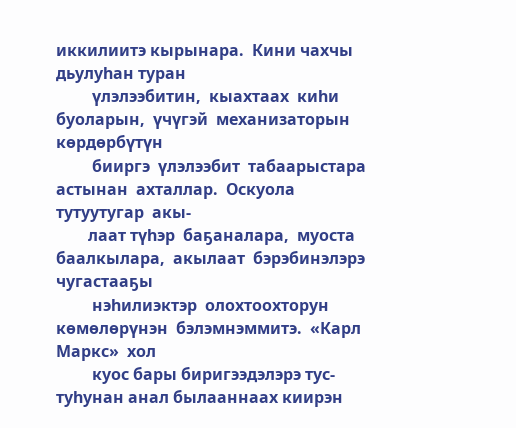иккилиитэ кырынара.  Кини чахчы дьулуһан туран
         үлэлээбитин,  кыахтаах  киһи  буоларын,  үчүгэй  механизаторын  көрдөрбүтүн
         бииргэ  үлэлээбит  табаарыстара  астынан  ахталлар.  Оскуола  тутуутугар  акы-
        лаат түһэр  баҕаналара,  муоста  баалкылара,  акылаат  бэрэбинэлэрэ  чугастааҕы
         нэһилиэктэр  олохтоохторун  көмөлөрүнэн  бэлэмнэммитэ.  «Карл  Маркс»  хол
         куос бары биригээдэлэрэ тус-туһунан анал былааннаах киирэн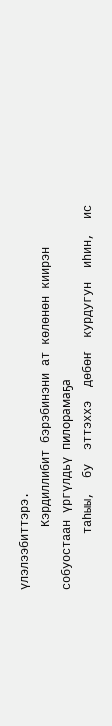үлэлээбиттэрэ.
         Кэрдиллибит бэрэбинэни ат көлөнөн киирэн собуостаан үргүлдьү пилорамаҕа
        таһыы,  бу  эттэххэ  дөбөҥ  курдугун  иһин,  ис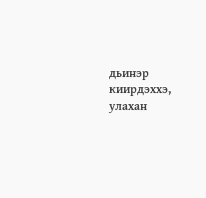дьинэр  киирдэххэ,  улахан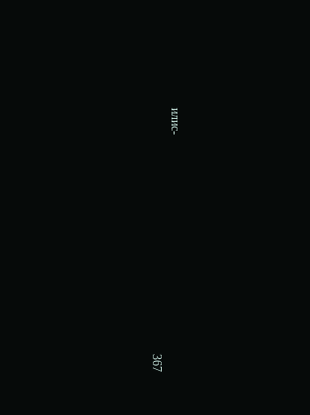илис-
                                                                                  367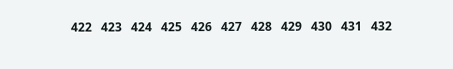422   423   424   425   426   427   428   429   430   431   432